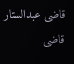قاضی عبدالستار
قاضی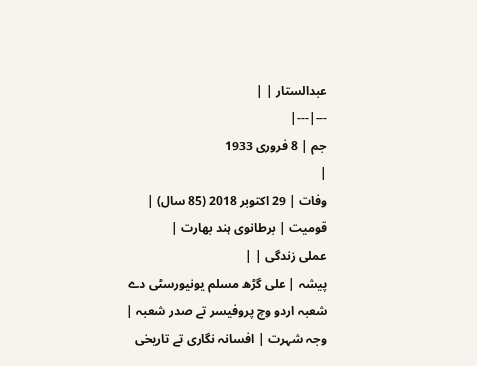عبدالستار | |
---|---|
جم | 8 فروری 1933
|
وفات | 29 اکتوبر 2018 (85 سال) |
قومیت | برطانوی ہند بھارت |
عملی زندگی | |
پیشہ | علی گڑھ مسلم یونیورسٹی دے شعبہ اردو وچ پروفیسر تے صدر شعبہ |
وجہ شہرت | افسانہ نگاری تے تاریخی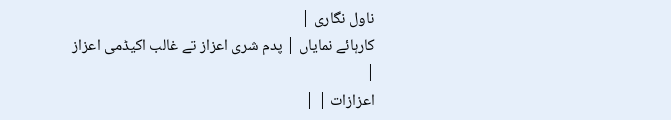ناول نگاری |
کارہائے نمایاں | پدم شری اعزاز تے غالب اکیڈمی اعزاز |
اعزازات | |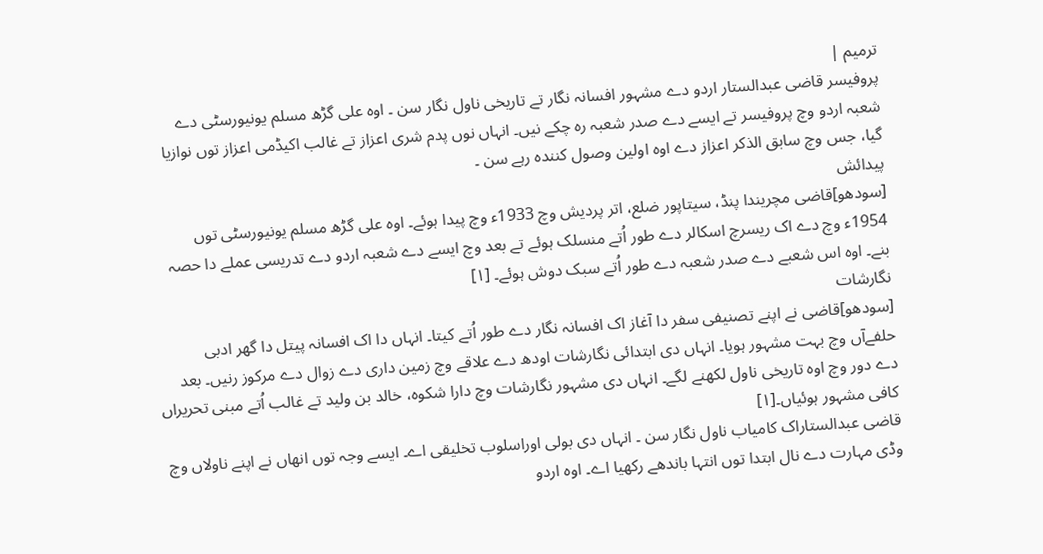ترمیم |
پروفیسر قاضی عبدالستار اردو دے مشہور افسانہ نگار تے تاریخی ناول نگار سن ۔ اوہ علی گڑھ مسلم یونیورسٹی دے شعبہ اردو وچ پروفیسر تے ايسے دے صدر شعبہ رہ چکے نيں۔ انہاں نوں پدم شری اعزاز تے غالب اکیڈمی اعزاز توں نوازیا گیا، جس وچ سابق الذکر اعزاز دے اوہ اولین وصول کنندہ رہے سن ۔
پیدائش
[سودھو]قاضی مچریندا پنڈ، سیتاپور ضلع، اتر پردیش وچ 1933ء وچ پیدا ہوئے۔ اوہ علی گڑھ مسلم یونیورسٹی توں 1954ء وچ دے اک ریسرچ اسکالر دے طور اُتے منسلک ہوئے تے بعد وچ ايسے دے شعبہ اردو دے تدریسی عملے دا حصہ بنے۔ اوہ اس شعبے دے صدر شعبہ دے طور اُتے سبک دوش ہوئے۔ [۱]
نگارشات
[سودھو]قاضی نے اپنے تصنیفی سفر دا آغاز اک افسانہ نگار دے طور اُتے کيتا۔ انہاں دا اک افسانہ پیتل دا گھر ادبی حلفےآں وچ بہت مشہور ہويا۔ انہاں دی ابتدائی نگارشات اودھ دے علاقے وچ زمین داری دے زوال دے مرکوز رنيں۔ بعد دے دور وچ اوہ تاریخی ناول لکھنے لگے۔ انہاں دی مشہور نگارشات وچ دارا شکوہ، خالد بن ولید تے غالب اُتے مبنی تحریراں کافی مشہور ہوئیاں۔[۱]
قاضی عبدالستاراک کامیاب ناول نگار سن ۔ انہاں دی بولی اوراسلوب تخلیقی اے۔ ايسے وجہ توں انھاں نے اپنے ناولاں وچ وڈی مہارت دے نال ابتدا توں انتہا باندھے رکھیا اے۔ اوہ اردو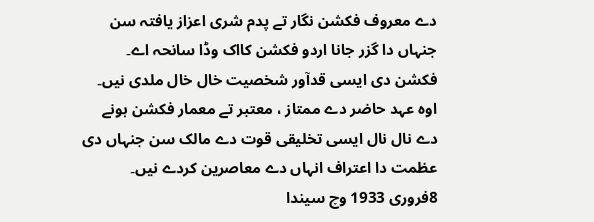دے معروف فکشن نگار تے پدم شری اعزاز یافتہ سن جنہاں دا گزر جانا اردو فکشن کااک وڈا سانحہ اے۔ فکشن دی ایسی قدآور شخصیت خال خال ملدی نيں۔ اوہ عہد حاضر دے ممتاز ، معتبر تے معمار فکشن ہونے دے نال نال ایسی تخلیقی قوت دے مالک سن جنہاں دی عظمت دا اعتراف انہاں دے معاصرین کردے نيں۔ 8فروری 1933 وچ سیندا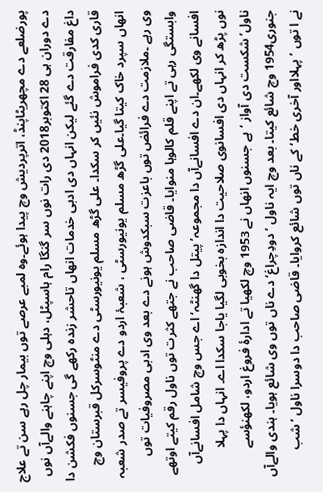پورضلعے دے مچھریٹاپنڈ، اترپردیش وچ پیدا ہوئے۔وہ لمبے عرصے توں بیمار چل رہے سن تے علاج دے دوران ہی 28 اکتوبر2018 دی رات نوں سر گنگا رام ہاسپٹل، دہلی وچ اپنے چاہنے والےآں نوں داغ مفارقت دے گئے لیکن انہاں دی ادبی خدمات انھاں تاحشر زندہ رکھے گی جسنوں فکشن دا قاری کدی فراموش نئيں کر سکدا۔ علی گڑھ مسلم یونیورسٹی دے منٹوسرکل قبرستان وچ انھاں سپرد خاک کيتا گیا۔علی گڑھ مسلم یونیورسٹی ، شعبۂ اردو دے پروفیسر تے صدر شعبہ وی رہے ۔ملازمت دے فرائض توں باعزت سبکدوش ہونے دے بعد وی ادبی مصروفیات توں وابستگی رہی تے اپنے قلم کالوہا منوایا۔ قاضی صاحب نے جتھے کثرت توں ناول رقم کیتے اوتھے افسانے وی لکھے۔ان دے افسانےآں دا مجموعہ’پیتل دا گھنٹہ‘ اے جس وچ شامل افسانےآں نوں پڑھ کر انہاں دی افسانوی صلاحیت دا اندازہ بخوبی لگیا یاجا سکدا اے۔ انہاں دا پہلا ناول’شکست دی آواز ‘ہے جسنوں انھاں نے 1953 وچ لکھیا تے ادارۂ فروغ اردو، لکھنؤسے جنوری1954 وچ شائع کيتا۔ بعد وچ ایہ ناول ’دودِچراغ‘ دے ناں توں وی شائع ہويا۔ ہندی والےآں نے ا توں ’پہلااور آخری خط‘کے ناں توں شائع کروایا۔ قاضی صاحب دا دوسرا ناول ’شب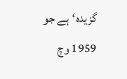گزیدہ‘ہے جو 1959 وچ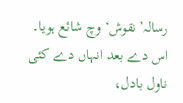رسالہ’نقوش‘ وچ شائع ہويا۔ اس دے بعد انہاں دے کئی ناول بادل،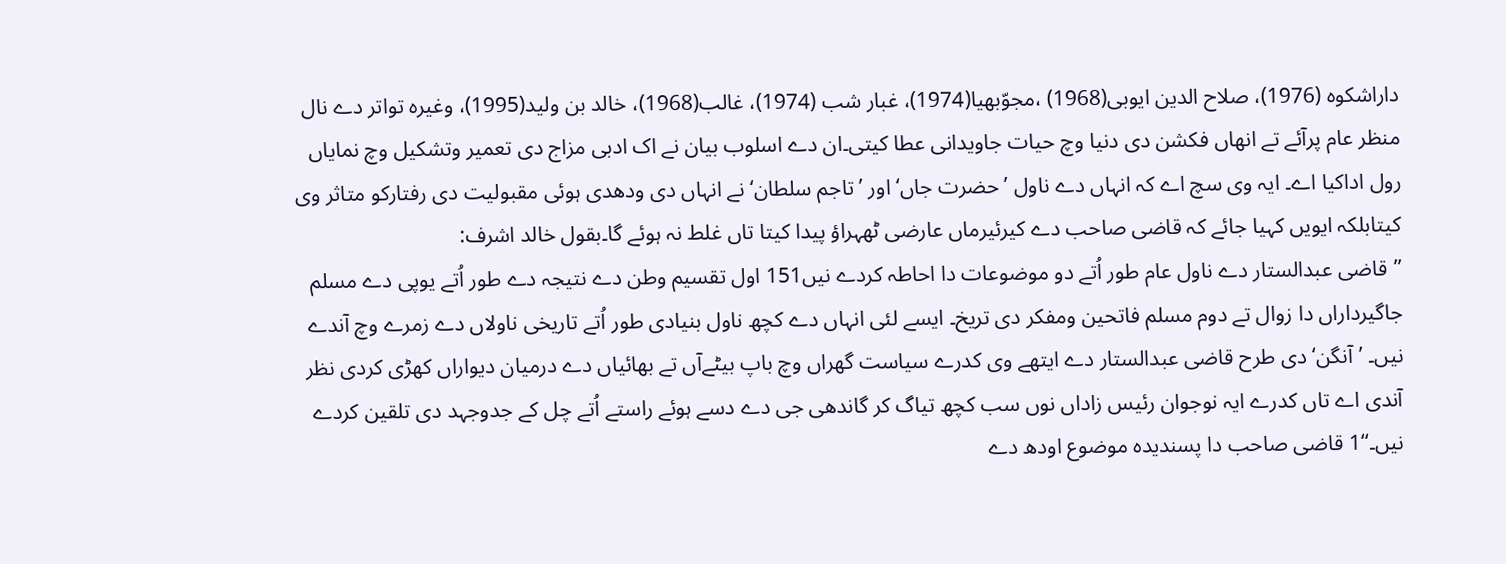داراشکوہ (1976)، صلاح الدین ایوبی(1968) ،مجوّبھیا(1974)، غبار شب (1974)، غالب(1968)، خالد بن ولید(1995)، وغیرہ تواتر دے نال منظر عام پرآئے تے انھاں فکشن دی دنیا وچ حیات جاویدانی عطا کيتی۔ان دے اسلوب بیان نے اک ادبی مزاج دی تعمیر وتشکیل وچ نمایاں رول اداکیا اے۔ ایہ وی سچ اے کہ انہاں دے ناول ’حضرت جاں‘اور ’تاجم سلطان‘ نے انہاں دی ودھدی ہوئی مقبولیت دی رفتارکو متاثر وی کيتابلکہ ایويں کہیا جائے کہ قاضی صاحب دے کیرئیرماں عارضی ٹھہراؤ پیدا کيتا تاں غلط نہ ہوئے گا۔بقول خالد اشرف:
’’قاضی عبدالستار دے ناول عام طور اُتے دو موضوعات دا احاطہ کردے نيں151 اول تقسیم وطن دے نتیجہ دے طور اُتے یوپی دے مسلم جاگیرداراں دا زوال تے دوم مسلم فاتحین ومفکر دی تریخ۔ ايسے لئی انہاں دے کچھ ناول بنیادی طور اُتے تاریخی ناولاں دے زمرے وچ آندے نيں۔ ’آنگن‘ دی طرح قاضی عبدالستار دے ایتھے وی کدرے سیاست گھراں وچ باپ بیٹےآں تے بھائیاں دے درمیان دیواراں کھڑی کردی نظر آندی اے تاں کدرے ایہ نوجوان رئیس زاداں نوں سب کچھ تیاگ کر گاندھی جی دے دسے ہوئے راستے اُتے چل کے جدوجہد دی تلقین کردے نيں۔‘‘1 قاضی صاحب دا پسندیدہ موضوع اودھ دے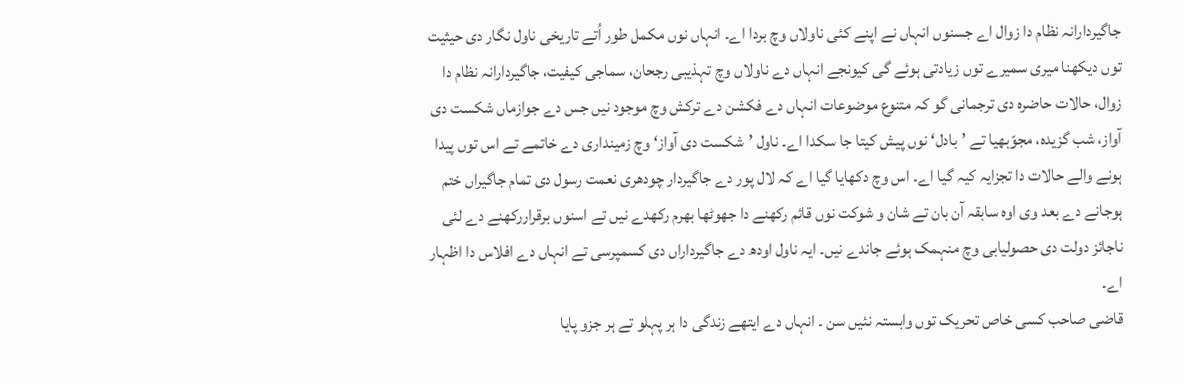جاگیردارانہ نظام دا زوال اے جسنوں انہاں نے اپنے کئی ناولاں وچ بردا اے۔ انہاں نوں مکمل طور اُتے تاریخی ناول نگار دی حیثیت توں دیکھنا میری سمیرے توں زیادتی ہوئے گی کیونجے انہاں دے ناولاں وچ تہذیبی رجحان، سماجی کیفیت، جاگیردارانہ نظام دا زوال، حالات حاضرہ دی ترجمانی گو کہ متنوع موضوعات انہاں دے فکشن دے ترکش وچ موجود نيں جس دے جوازماں شکست دی آواز، شب گزیدہ، مجوّبھیا تے ’بادل‘ نوں پیش کيتا جا سکدا اے۔ ناول ’شکست دی آواز‘ وچ زمینداری دے خاتمے تے اس توں پیدا ہونے والے حالات دا تجزایہ کیہ گیا اے۔ اس وچ دکھایا گیا اے کہ لال پور دے جاگیردار چودھری نعمت رسول دی تمام جاگیراں ختم ہوجانے دے بعد وی اوہ سابقہ آن بان تے شان و شوکت نوں قائم رکھنے دا جھوٹھا بھرم رکھدے نيں تے اسنوں برقراررکھنے دے لئی ناجائز دولت دی حصولیابی وچ منہمک ہوئے جاندے نيں۔ ایہ ناول اودھ دے جاگیرداراں دی کسمپرسی تے انہاں دے افلاس دا اظہار اے۔
قاضی صاحب کسی خاص تحریک توں وابستہ نئيں سن ۔ انہاں دے ایتھے زندگی دا ہر پہلو تے ہر جزو پایا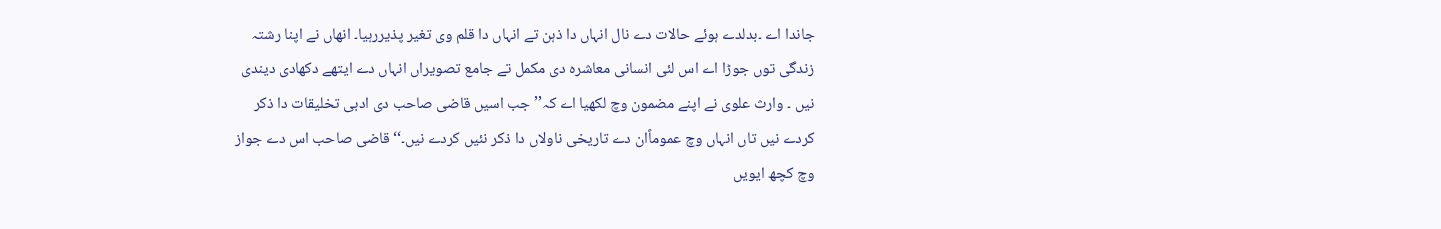جاندا اے ۔بدلدے ہوئے حالات دے نال انہاں دا ذہن تے انہاں دا قلم وی تغیر پذیررہیا۔ انھاں نے اپنا رشتہ زندگی توں جوڑا اے اس لئی انسانی معاشرہ دی مکمل تے جامع تصویراں انہاں دے ایتھے دکھادی دیندی نيں ۔ وارث علوی نے اپنے مضمون وچ لکھیا اے کہ’’جب اسيں قاضی صاحب دی ادبی تخلیقات دا ذکر کردے نيں تاں انہاں وچ عموماًان دے تاریخی ناولاں دا ذکر نئيں کردے نيں۔‘‘قاضی صاحب اس دے جواز وچ کچھ ایويں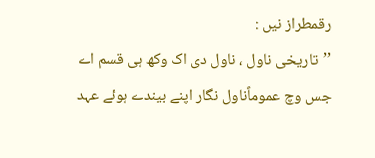رقمطراز نيں :
’’تاریخی ناول ، ناول دی اک وکھ ہی قسم اے جس وچ عموماًناول نگار اپنے بیندے ہوئے عہد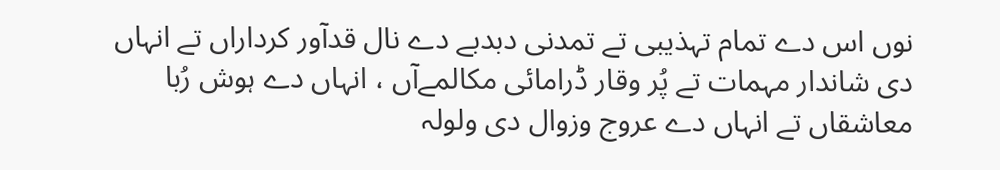نوں اس دے تمام تہذیبی تے تمدنی دبدبے دے نال قدآور کرداراں تے انہاں دی شاندار مہمات تے پُر وقار ڈرامائی مکالمےآں ، انہاں دے ہوش رُبا معاشقاں تے انہاں دے عروج وزوال دی ولولہ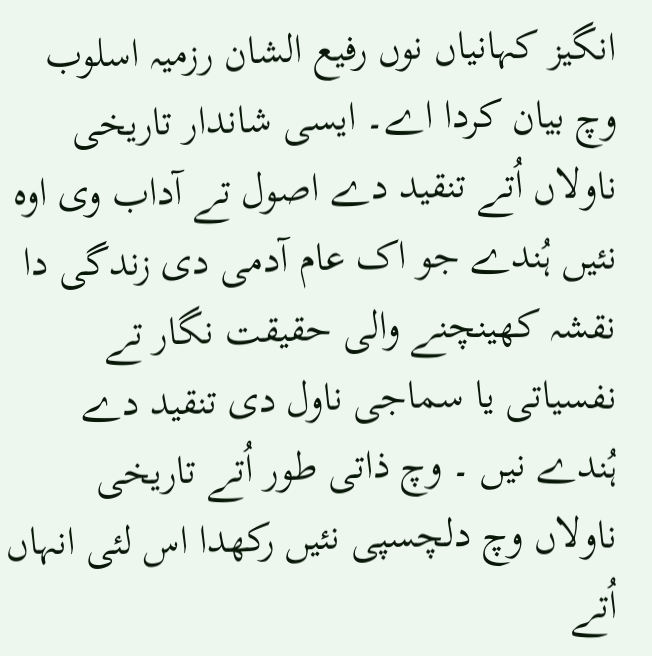انگیز کہانیاں نوں رفیع الشان رزمیہ اسلوب وچ بیان کردا اے۔ ایسی شاندار تاریخی ناولاں اُتے تنقید دے اصول تے آداب وی اوہ نئيں ہُندے جو اک عام آدمی دی زندگی دا نقشہ کھینچنے والی حقیقت نگار تے نفسیاتی یا سماجی ناول دی تنقید دے ہُندے نيں ۔ وچ ذاتی طور اُتے تاریخی ناولاں وچ دلچسپی نئيں رکھدا اس لئی انہاں اُتے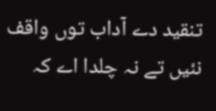تنقید دے آداب توں واقف نئيں تے نہ چلدا اے کہ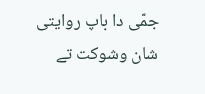جمّی دا باپ روايتی شان وشوکت تے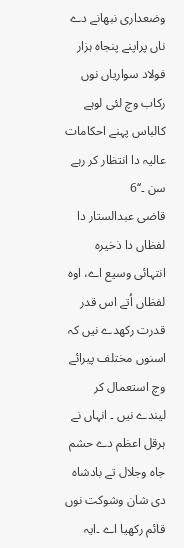وضعداری نبھانے دے ناں پراپنے پنجاہ ہزار فولاد سواریاں نوں رکاب وچ لئی لوہے کالباس پہنے احکامات عالیہ دا انتظار کر رہے سن ۔‘‘6
قاضی عبدالستار دا لفظاں دا ذخیرہ انتہائی وسیع اے، اوہ لفظاں اُتے اس قدر قدرت رکھدے نيں کہ اسنوں مختلف پیرائے وچ استعمال کر لیندے نيں ۔ انہاں نے ہرقل اعظم دے حشم جاہ وجلال تے بادشاہ دی شان وشوکت نوں قائم رکھیا اے ۔ایہ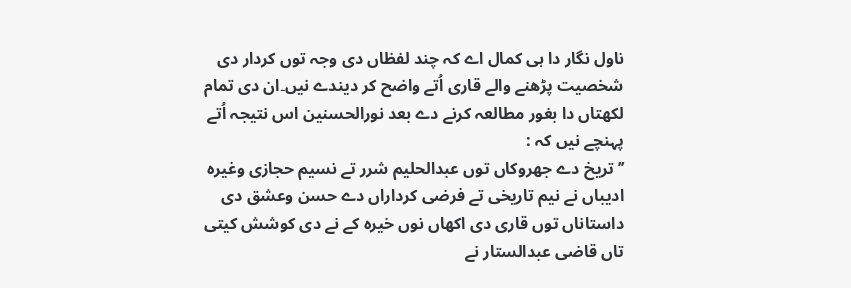ناول نگار دا ہی کمال اے کہ چند لفظاں دی وجہ توں کردار دی شخصیت پڑھنے والے قاری اُتے واضح کر دیندے نيں۔ان دی تمام لکھتاں دا بغور مطالعہ کرنے دے بعد نورالحسنین اس نتیجہ اُتے پہنچے نيں کہ :
’’تریخ دے جھروکاں توں عبدالحلیم شرر تے نسیم حجازی وغیرہ ادیباں نے نیم تاریخی تے فرضی کرداراں دے حسن وعشق دی داستاناں توں قاری دی اکھاں نوں خیرہ کے نے دی کوشش کيتی تاں قاضی عبدالستار نے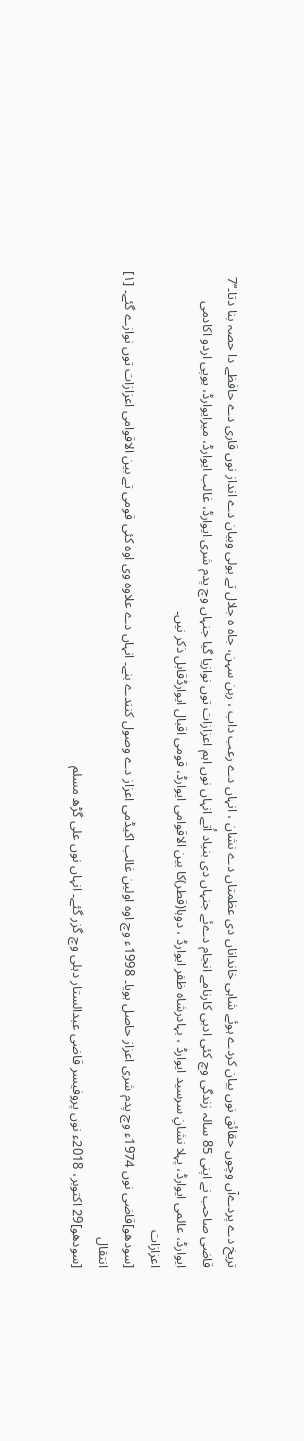تریخ دے پردےآں وچوں حقائق نوں بیان کردے ہوئے شاہی خانداناں دی عظمتاں دے نشان ، انہاں دے رعب داب ، رہن سہن، جاہ ہ جلال تے بولی وبیان دے انداز نوں قاری دے حافظے دا حصہ بنا دتا۔‘‘7
قاضی صاحب نے اپنی 85 سالہ زندگی وچ کئی ادبی کارنامے انجام دےئے جنہاں دی بنیاد اُتے انہاں نوں اہم اعزازات توں نوازیا گیا جنہاں وچ پدم شری ایوارڈ، غالب ایوارڈ، میرایوارڈ، یوپی اردو اکادمی ایوارڈ، عالمی ایوارڈ، پہلا نشانِ سرسید ایوارڈ ، بہادرشاہ ظفر ایوارڈ ، دوہا(قطر)کا بین الاقوامی ایوارڈ، قومی اقبال ایوارڈقابل ذکر نيں۔
اعزازات
[سودھو]قاضی نوں 1974ء وچ پدم شری اعزاز حاصل ہويا۔ 1998ء وچ اوہ اولین غالب اکیڈمی اعزاز دے وصول کنندے بنے۔ انہاں دے علاوہ وی اوہ کئی قومی تے بین الاقوامی اعزازات توں نوازے گئے۔ [۱]
انتقال
[سودھو]29 اکتوبر، 2018ء نوں پروفیسر قاضی عبدالستار دہلی وچ گزر گئے۔ انہاں نوں علی گڑھ مسلم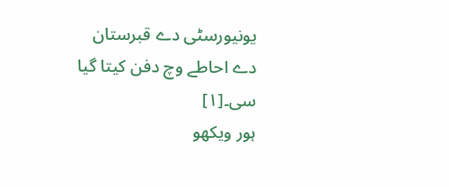یونیورسٹی دے قبرستان دے احاطے وچ دفن کيتا گیا سی۔[۱]
ہور ویکھو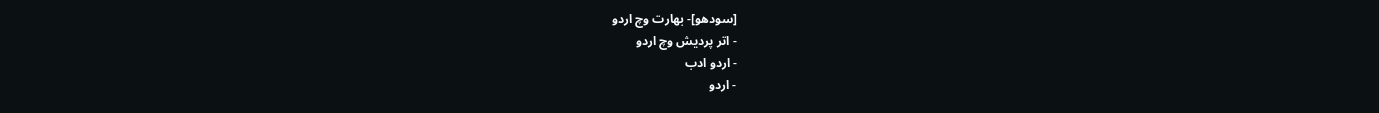[سودھو]- بھارت وچ اردو
- اتر پردیش وچ اردو
- اردو ادب
- اردو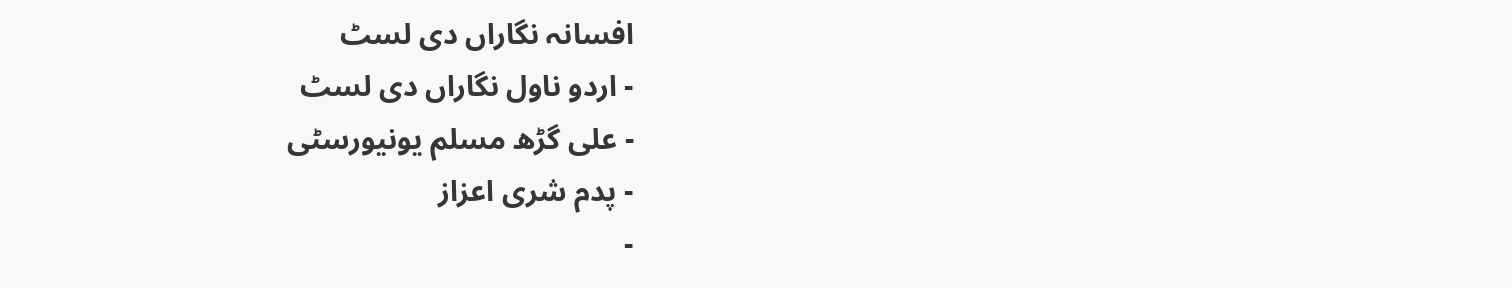افسانہ نگاراں دی لسٹ
- اردو ناول نگاراں دی لسٹ
- علی گڑھ مسلم یونیورسٹی
- پدم شری اعزاز
-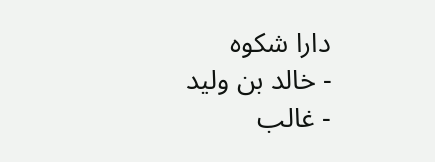دارا شکوہ
- خالد بن ولید
- غالب